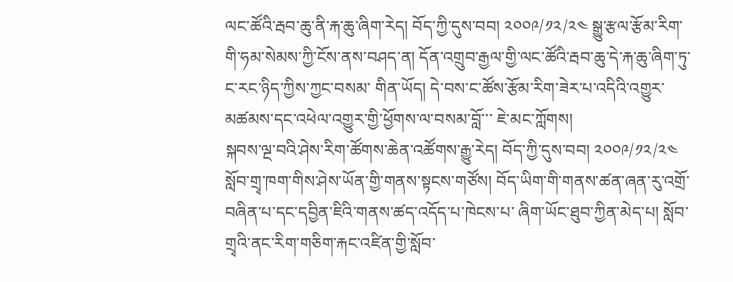ལང་ཚོའི་རྦབ་ཆུ་ནི་རྐ་ཆུ་ཞིག་རེད། བོད་ཀྱི་དུས་བབ། ༢༠༠༩/༡༢/༢༤ སྒྱུ་རྩལ་རྩོམ་རིག་གི་ཧམ་སེམས་ཀྱི་ངོས་ནས་བཤད་ན། དོན་འགྲུབ་རྒྱལ་གྱི་ལང་ཚོའི་རྦབ་ཆུ་དེ་རྐ་ཆུ་ཞིག་ཏུ་ང་རང་ཉིད་ཀྱིས་ཀྱང་བསམ་ གིན་ཡོད། དེ་བས་ང་ཚོས་རྩོམ་རིག་ཟེར་པ་འདིའི་འགྱུར་མཚམས་དང་འཕེལ་འགྱུར་གྱི་ཕྱོགས་ལ་བསམ་བློ་་་ ཇེ་མང་ཀློགས།
སྐབས་ལྔ་བའི་ཤེས་རིག་ཚོགས་ཆེན་འཚོགས་རྒྱུ་རེད། བོད་ཀྱི་དུས་བབ། ༢༠༠༩/༡༢/༢༤ སློབ་གྲྭ་ཁག་གིས་ཤེས་ཡོན་གྱི་གནས་སྟངས་གཙོས། བོད་ཡིག་གི་གནས་ཚན་ཞན་རུ་འགྲོ་བཞིན་པ་དང་དབྱིན་ཇིའི་གནས་ཚད་འདོད་པ་ཁེངས་པ་ ཞིག་ཡོང་ཐུབ་ཀྱིན་མེད་པ། སློབ་གྲྭའི་ནང་རིག་གཅིག་རྐང་འཛིན་གྱི་སློབ་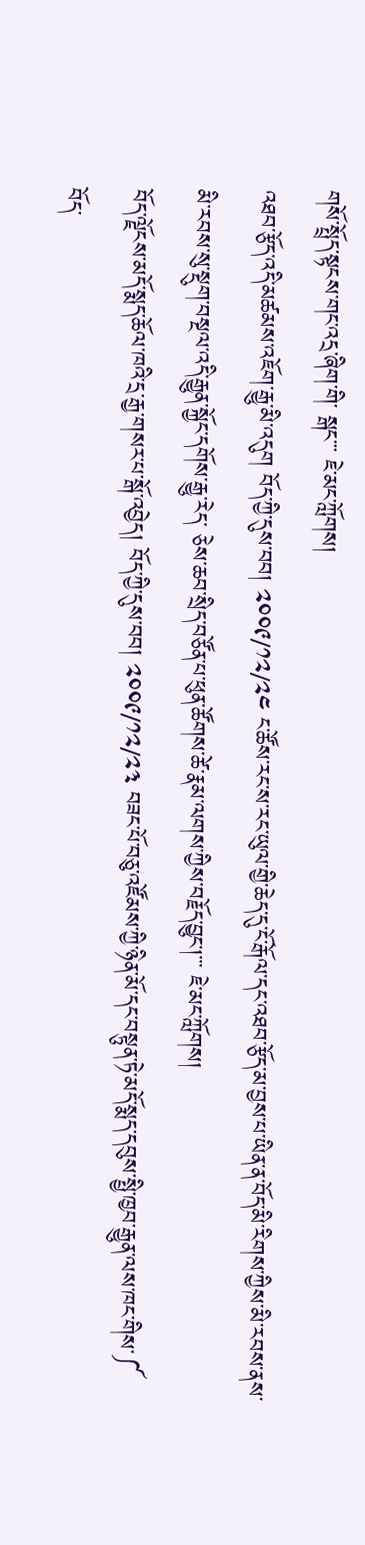གསོ་སྤྲོད་སྟངས་གང་འདྲ་ཞིག་གི་ སྒང་་་ ཇེ་མང་ཀློགས།
འཐབ་རྩོད་འདི་མཚམས་འཇོག་རྒྱུ་མི་འདུག བོད་ཀྱི་དུས་བབ། ༢༠༠༩/༡༢/༢༤ ང་ཚོས་རང་ས་རང་ཡུལ་གྱི་ཆེད་དུ་ངོ་རྒོལ་དང་འཐབ་རྩོད་མ་བྱས་པ་ཡིན་ན་བོད་མི་རིགས་ཀྱིས་མི་རབས་ནས་མི་རབས་སུ་སྡུག་བསྔལ་འདི་རྒྱུན་སྐྱོང་དགོས་རྒྱུ་རེད་ ཅེས་ཆབ་སྲིད་བཙོན་པ་ཕུན་ཚོགས་ཚེ་རྣམ་ལགས་ཀྱིས་བརྗོད་བྱུང།་་་ ཇེ་མང་ཀློགས།
བོད་ལྗོངས་མདོ་སྨད་ཆོལ་ཁའི་དྲ་རྒྱ་གསར་པ་སྒོ་འབྱེད། བོད་ཀྱི་དུས་བབ། ༢༠༠༩/༡༢/༢༣ བཟང་པོ་བཅུ་འཛོམས་ཀྱི་ཉིན་མོ་དང་བསྟུན་ཏེ་མདོ་སྨད་དབུས་སྤྱི་ཁྱབ་རྒྱུན་ལས་ཁང་གིས་༼ བོད་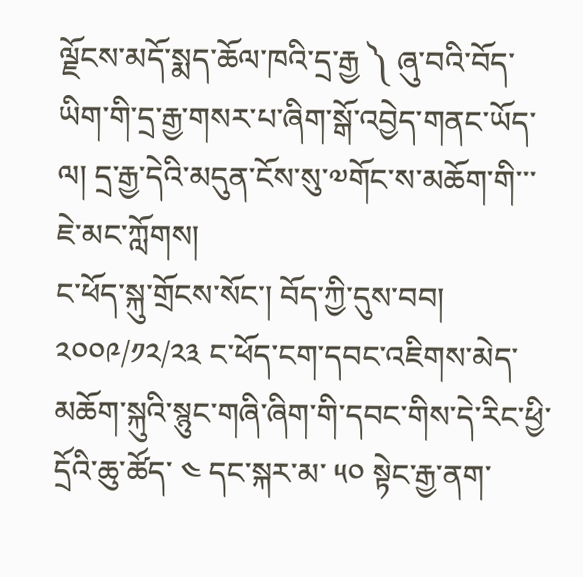ལྗོངས་མདོ་སྨད་ཆོལ་ཁའི་དྲ་རྒྱ ༽ ཞུ་བའི་བོད་ཡིག་གི་དྲ་རྒྱ་གསར་པ་ཞིག་སྒོ་འབྱེད་གནང་ཡོད་ལ། དྲ་རྒྱ་དེའི་མདུན་ངོས་སུ་༧གོང་ས་མཆོག་གི་་་ ཇེ་མང་ཀློགས།
ང་ཕོད་སྐུ་གྲོངས་སོང་། བོད་ཀྱི་དུས་བབ། ༢༠༠༩/༡༢/༢༣ ང་ཕོད་ངག་དབང་འཇིགས་མེད་མཆོག་སྐུའི་སྙུང་གཞི་ཞིག་གི་དབང་གིས་དེ་རིང་ཕྱི་དྲོའི་ཆུ་ཚོད་ ༤ དང་སྐར་མ་ ༥༠ སྟེང་རྒྱ་ནག་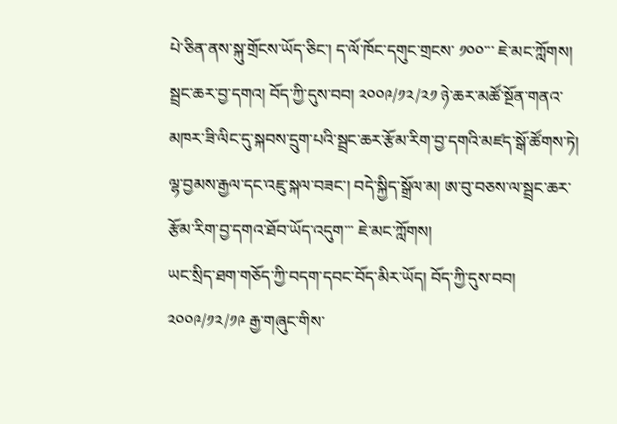པེ་ཅིན་ནས་སྐུ་གྲོངས་ཡོད་ཅིང་། ད་ལོ་ཁོང་དགུང་གྲངས་ ༡༠༠་་་ ཇེ་མང་ཀློགས།
སྦྲང་ཆར་བྱ་དགའ། བོད་ཀྱི་དུས་བབ། ༢༠༠༩/༡༢/༢༡ ཉེ་ཆར་མཚོ་སྔོན་གནའ་མཁར་ཟི་ལིང་དུ་སྐབས་དྲུག་པའི་སྦྲང་ཆར་རྩོམ་རིག་བྱ་དགའི་མཛད་སྒོ་ཚོགས་ཏེ། ལྷ་བྱམས་རྒྱལ་དང་འཇུ་སྐལ་བཟང་། བདེ་སྐྱིད་སྒྲོལ་མ། ཨ་བུ་བཅས་ལ་སྦྲང་ཆར་རྩོམ་རིག་བྱ་དགའ་ཐོབ་ཡོད་འདུག་་་ ཇེ་མང་ཀློགས།
ཡང་སྲིད་ཐག་གཅོད་ཀྱི་བདག་དབང་བོད་མིར་ཡོད། བོད་ཀྱི་དུས་བབ། ༢༠༠༩/༡༢/༡༩ རྒྱ་གཞུང་གིས་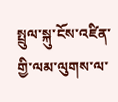སྤྲུལ་སྐུ་ངོས་འཛིན་གྱི་ལམ་ལུགས་ལ་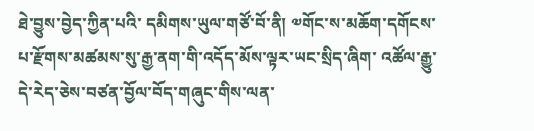ཐེ་བྱུས་བྱེད་ཀྱིན་པའི་ དམིགས་ཡུལ་གཙོ་བོ་ནི། ༧གོང་ས་མཆོག་དགོངས་པ་རྫོགས་མཚམས་སུ་རྒྱ་ནག་གི་འདོད་མོས་ལྟར་ཡང་སྲིད་ཞིག་ འཚོལ་རྒྱུ་དེ་རེད་ཅེས་བཙན་བྱོལ་བོད་གཞུང་གིས་ལན་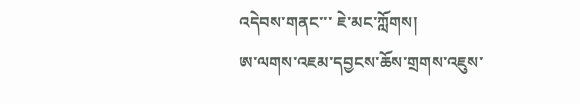འདེབས་གནང་་་ ཇེ་མང་ཀློགས།
ཨ་ལགས་འཇམ་དབྱངས་ཆོས་གྲགས་འཇུས་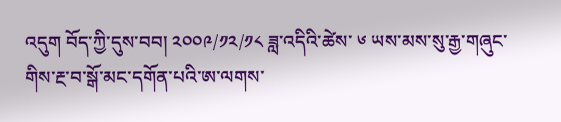འདུག བོད་ཀྱི་དུས་བབ། ༢༠༠༩/༡༢/༡༨ ཟླ་འདིའི་ཚེས་ ༦ ཡས་མས་སུ་རྒྱ་གཞུང་གིས་རྔ་བ་སྒོ་མང་དགོན་པའི་ཨ་ལགས་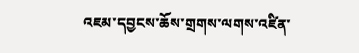འཇམ་དབྱངས་ཆོས་གྲགས་ལགས་འཛིན་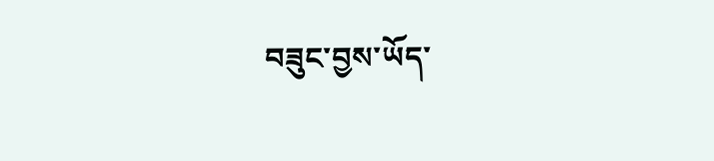བཟུང་བྱས་ཡོད་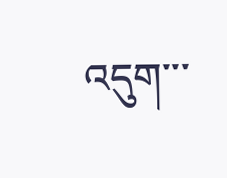འདུག་་་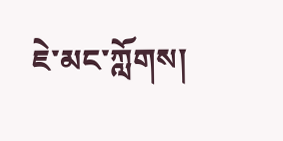ཇེ་མང་ཀློགས།